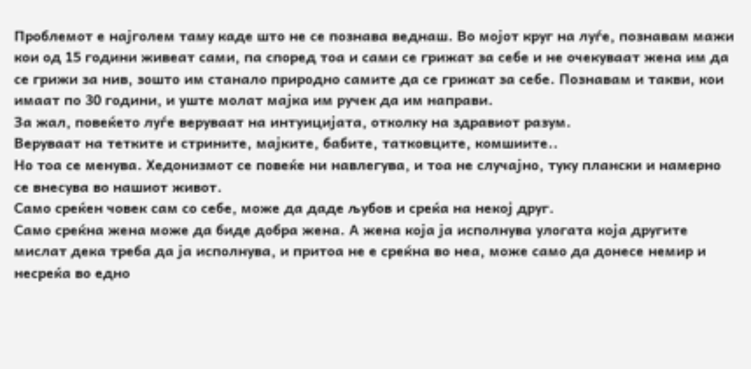Проблемот е најголем таму каде што не се познава веднаш. Во мојот круг на луѓе, познавам мажи кои од 15 години живеат сами, па според тоа и сами се грижат за себе и не очекуваат жена им да се грижи за нив, зошто им станало природно самите да се грижат за себе. Познавам и такви, кои имаат по 30 години, и уште молат мајка им ручек да им направи.
За жал, повеќето луѓе веруваат на интуицијата, отколку на здравиот разум.
Веруваат на тетките и стрините, мајките, бабите, татковците, комшиите..
Но тоа се менува. Хедонизмот се повеќе ни навлегува, и тоа не случајно, туку плански и намерно се внесува во нашиот живот.
Само среќен човек сам со себе, може да даде љубов и среќа на некој друг.
Само среќна жена може да биде добра жена. А жена која ја исполнува улогата која другите мислат дека треба да ја исполнува, и притоа не е среќна во неа, може само да донесе немир и несреќа во едно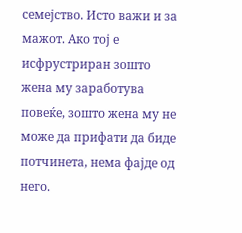семејство. Исто важи и за мажот. Ако тој е исфрустриран зошто жена му заработува повеќе, зошто жена му не може да прифати да биде потчинета, нема фајде од него.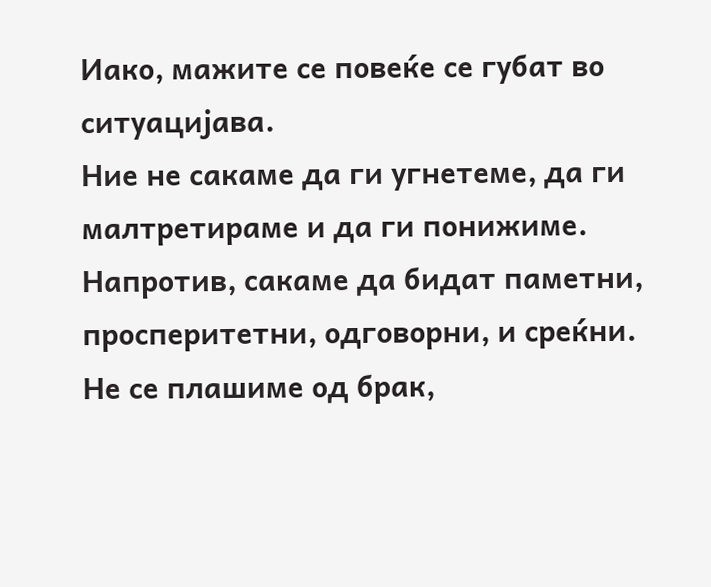Иако, мажите се повеќе се губат во ситуацијава.
Ние не сакаме да ги угнетеме, да ги малтретираме и да ги понижиме. Напротив, сакаме да бидат паметни, просперитетни, одговорни, и среќни.
Не се плашиме од брак,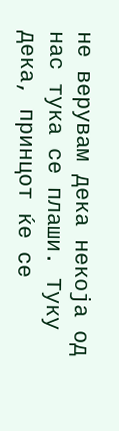не верувам дека некоја од нас тука се плаши. Туку дека, принцот ќе се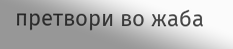претвори во жаба